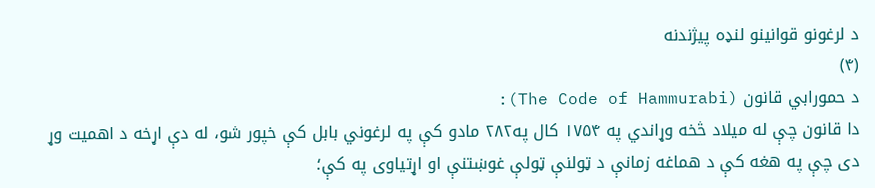د لرغونو قوانینو لنډه پیژندنه
(۴)
د حمورابي قانون (The Code of Hammurabi):
دا قانون چې له میلاد څخه وړاندي په ۱۷۵۴ کال په۲۸۲ مادو کې په لرغوني بابل کې خپور شو، له دې اړخه د اهمیت وړ دی چې په هغه کې د هماغه زمانې د ټولنې ټولې غوښتنې او اړتیاوی په کې؛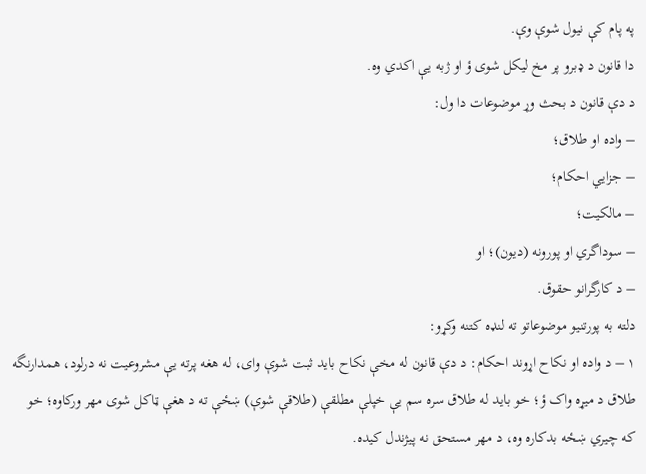په پام کې نیول شوې وې.
دا قانون د ډبرو پر مخ لیکل شوی ؤ او ژبه یې اکدي وه.
د دې قانون د بحث وړ موضوعات دا ول:
– واده او طلاق؛
– جزایي احکام؛
– مالکیت؛
– سوداگري او پورونه (دیون)؛ او
– د کارگرانو حقوق.
دلته به پورتنیو موضوعاتو ته لنډه کتنه وکړو:
۱ – د واده او نکاح اړوند احکام: د دې قانون له مخې نکاح باید ثبت شوې وای، له هغه پرته یې مشروعیت نه درلود، همدارنگه طلاق د میړه واک ؤ؛ خو باید له طلاق سره سم یې خپلې مطلقې (طلاقې شوې) ښځې ته د هغې ټاکل شوی مهر ورکاوه؛ خو که چیري ښځه بدکاره وه، د مهر مستحق نه پیژندل کیده.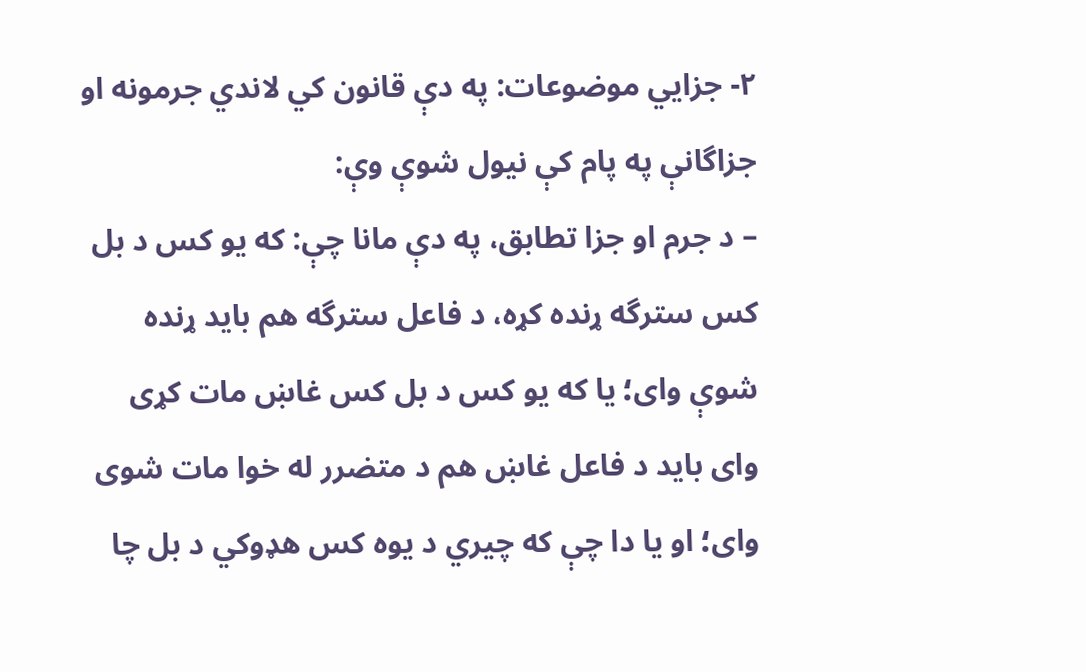۲- جزایي موضوعات: په دې قانون کي لاندي جرمونه او جزاگانې په پام کې نیول شوې وې:
– د جرم او جزا تطابق، په دې مانا چې: که یو کس د بل کس سترگه ړنده کړه، د فاعل سترگه هم باید ړنده شوې وای؛ یا که یو کس د بل کس غاښ مات کړی وای باید د فاعل غاښ هم د متضرر له خوا مات شوی وای؛ او یا دا چې که چیري د یوه کس هډوکي د بل چا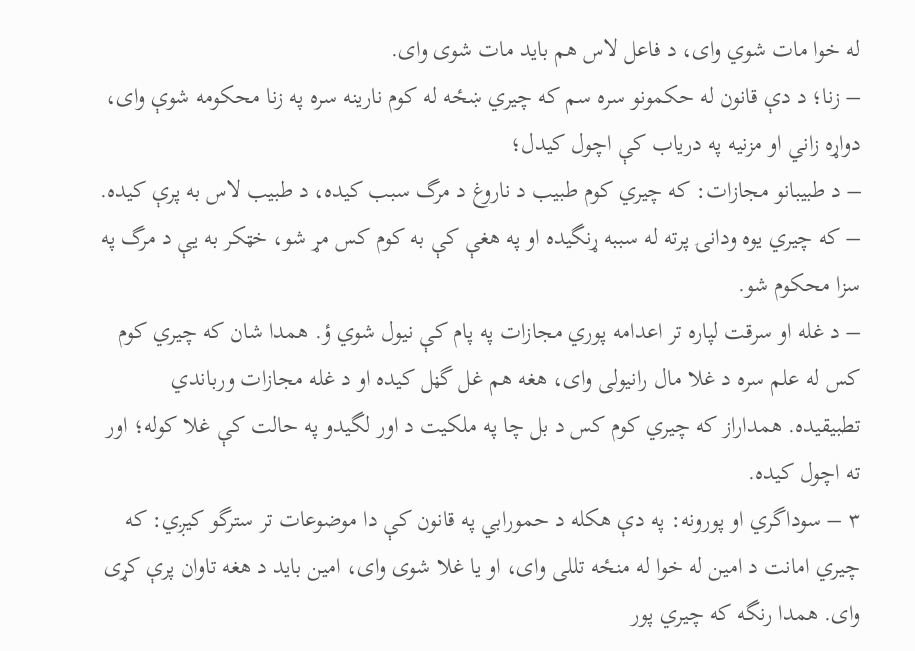له خوا مات شوي وای، د فاعل لاس هم باید مات شوی وای.
– زنا؛ د دې قانون له حکمونو سره سم که چیري ښځه له کوم نارینه سره په زنا محکومه شوې وای، دواړه زاني او مزنیه په دریاب کې اچول کیدل؛
– د طبیبانو مجازات: که چیري کوم طبیب د ناروغ د مرگ سبب کیده، د طبیب لاس به پرې کیده.
– که چیري یوه ودانۍ پرته له سببه ړنگیده او په هغې کې به کوم کس مړ شو، خټکر به یې د مرگ په سزا محکوم شو.
– د غله او سرقت لپاره تر اعدامه پوري مجازات په پام کې نیول شوي ؤ. همدا شان که چیري کوم کس له علم سره د غلا مال رانیولی وای، هغه هم غل گڼل کیده او د غله مجازات ورباندي تطبیقیده. همداراز که چیري کوم کس د بل چا په ملکیت د اور لگیدو په حالت کې غلا کوله؛ اور ته اچول کیده.
۳ – سوداگري او پورونه: په دې هکله د حمورابي په قانون کې دا موضوعات تر سترگو کیږي: که چیري امانت د امین له خوا له منځه تللی وای، او یا غلا شوی وای، امین باید د هغه تاوان پرې کړی وای. همدا رنگه که چیري پور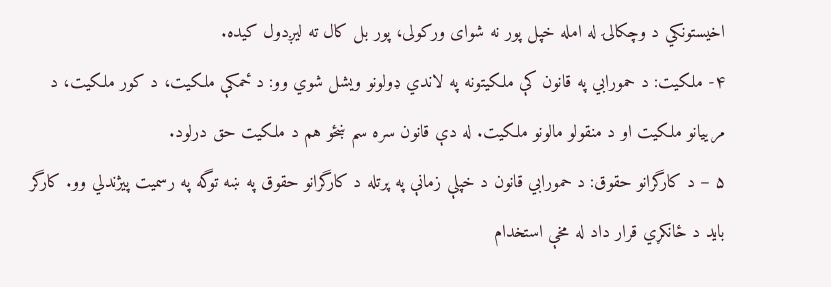اخیستونکي د وچکالۍ له امله خپل پور نه شوای ورکولی، پور بل کال ته لیږدول کیده.
۴- ملکیت: د حمورابي په قانون کې ملکیتونه په لاندي ډولونو ویشل شوي وو: د ځمکې ملکیت، د کور ملکیت، د مرییانو ملکیت او د منقولو مالونو ملکیت. له دې قانون سره سم ښځو هم د ملکیت حق درلود.
۵ – د کارگرانو حقوق: د حمورابي قانون د خپلې زمانې په پرتله د کارگرانو حقوق په ښه توگه په رسمیت پیژندلي وو. کارگر باید د ځانکړي قرار داد له مخې استخدام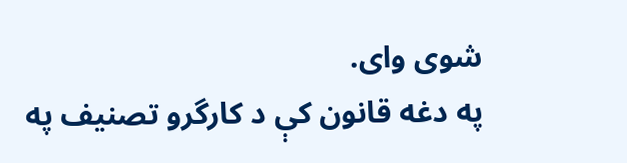شوی وای.
په دغه قانون کې د کارگرو تصنیف په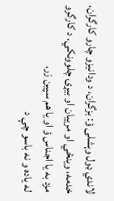لاندي ډول وېشلی ؤ: بزگران، د ودانیزو چارو کارگران، خدمه، وینځي او مرییان او بیړۍ چلوونکي. د کارگرو مزد به یا اجناس ؤ او یا هم سپین زر.
له یاده و نه باسو چې د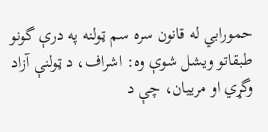حمورابي له قانون سره سم ټولنه په درې گونو طبقاتو ویشل شوې وه: اشراف، د ټولنې آزاد وگړي او مرییان، چې د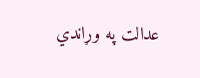عدالت په وړاندي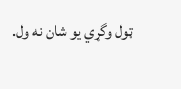ټول وگړي یو شان نه ول.